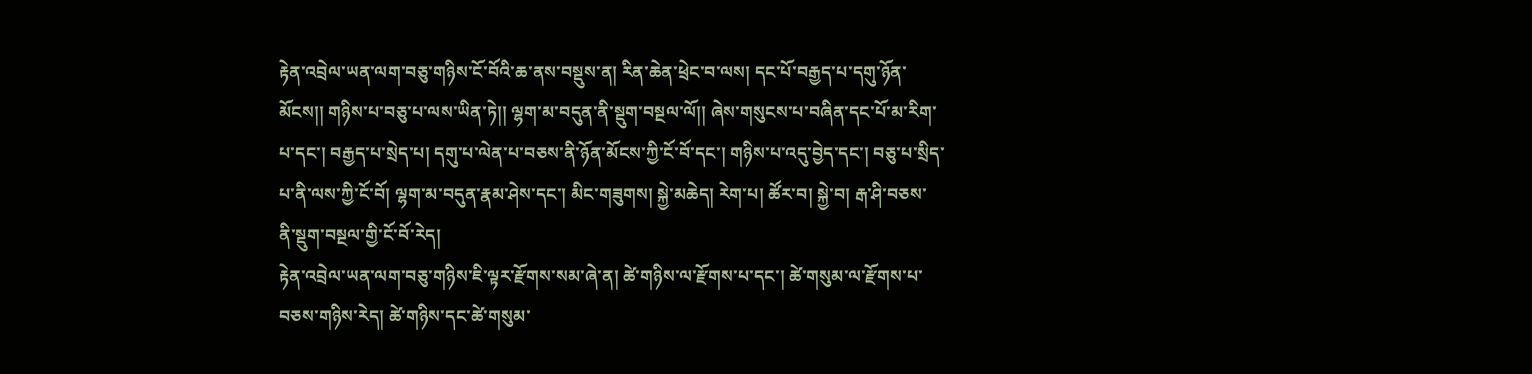རྟེན་འབྲེལ་ཡན་ལག་བཅུ་གཉིས་ངོ་བོའི་ཆ་ནས་བསྡུས་ན། རིན་ཆེན་ཕྲེང་བ་ལས། དང་པོ་བརྒྱད་པ་དགུ་ཉོན་མོངས།། གཉིས་པ་བཅུ་པ་ལས་ཡིན་ཏེ།། ལྷག་མ་བདུན་ནི་སྡུག་བསྔལ་ལོ།། ཞེས་གསུངས་པ་བཞིན་དང་པོ་མ་རིག་པ་དང་། བརྒྱད་པ་སྲེད་པ། དགུ་པ་ལེན་པ་བཅས་ནི་ཉོན་མོངས་ཀྱི་ངོ་བོ་དང་། གཉིས་པ་འདུ་བྱེད་དང་། བཅུ་པ་སྲིད་པ་ནི་ལས་ཀྱི་ངོ་བོ། ལྷག་མ་བདུན་རྣམ་ཤེས་དང་། མིང་གཟུགས། སྐྱེ་མཆེད། རེག་པ། ཚོར་བ། སྐྱེ་བ། རྒ་ཤི་བཅས་ནི་སྡུག་བསྔལ་གྱི་ངོ་བོ་རེད།
རྟེན་འབྲེལ་ཡན་ལག་བཅུ་གཉིས་ཇི་ལྟར་རྫོགས་སམ་ཞེ་ན། ཚེ་གཉིས་ལ་རྫོགས་པ་དང་། ཚེ་གསུམ་ལ་རྫོགས་པ་བཅས་གཉིས་རེད། ཚེ་གཉིས་དང་ཚེ་གསུམ་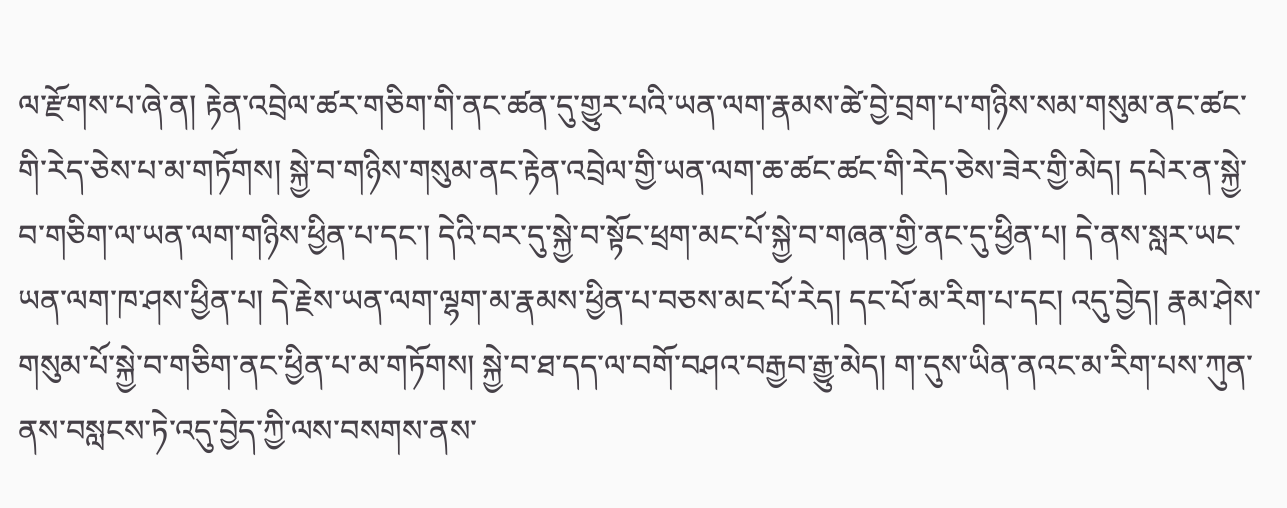ལ་རྫོགས་པ་ཞེ་ན། རྟེན་འབྲེལ་ཚར་གཅིག་གི་ནང་ཚན་དུ་གྱུར་པའི་ཡན་ལག་རྣམས་ཚེ་བྱེ་བྲག་པ་གཉིས་སམ་གསུམ་ནང་ཚང་གི་རེད་ཅེས་པ་མ་གཏོགས། སྐྱེ་བ་གཉིས་གསུམ་ནང་རྟེན་འབྲེལ་གྱི་ཡན་ལག་ཆ་ཚང་ཚང་གི་རེད་ཅེས་ཟེར་གྱི་མེད། དཔེར་ན་སྐྱེ་བ་གཅིག་ལ་ཡན་ལག་གཉིས་ཕྱིན་པ་དང་། དེའི་བར་དུ་སྐྱེ་བ་སྟོང་ཕྲག་མང་པོ་སྐྱེ་བ་གཞན་གྱི་ནང་དུ་ཕྱིན་པ། དེ་ནས་སླར་ཡང་ཡན་ལག་ཁ་ཤས་ཕྱིན་པ། དེ་རྗེས་ཡན་ལག་ལྷག་མ་རྣམས་ཕྱིན་པ་བཅས་མང་པོ་རེད། དང་པོ་མ་རིག་པ་དང། འདུ་བྱེད། རྣམ་ཤེས་གསུམ་པོ་སྐྱེ་བ་གཅིག་ནང་ཕྱིན་པ་མ་གཏོགས། སྐྱེ་བ་ཐ་དད་ལ་བགོ་བཤའ་བརྒྱབ་རྒྱུ་མེད། ག་དུས་ཡིན་ནའང་མ་རིག་པས་ཀུན་ནས་བསླངས་ཏེ་འདུ་བྱེད་ཀྱི་ལས་བསགས་ནས་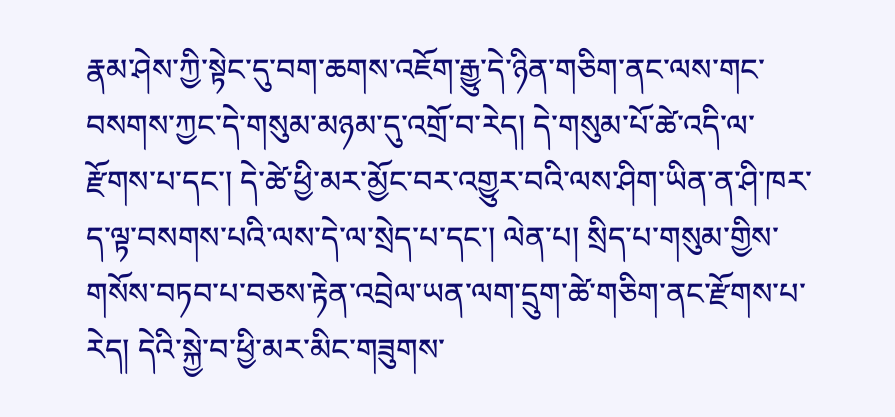རྣམ་ཤེས་ཀྱི་སྟེང་དུ་བག་ཆགས་འཇོག་རྒྱུ་དེ་ཉིན་གཅིག་ནང་ལས་གང་བསགས་ཀྱང་དེ་གསུམ་མཉམ་དུ་འགྲོ་བ་རེད། དེ་གསུམ་པོ་ཚེ་འདི་ལ་རྫོགས་པ་དང་། དེ་ཚེ་ཕྱི་མར་མྱོང་བར་འགྱུར་བའི་ལས་ཤིག་ཡིན་ན་ཤི་ཁར་ད་ལྟ་བསགས་པའི་ལས་དེ་ལ་སྲེད་པ་དང་། ལེན་པ། སྲིད་པ་གསུམ་གྱིས་གསོས་བཏབ་པ་བཅས་རྟེན་འབྲེལ་ཡན་ལག་དྲུག་ཚེ་གཅིག་ནང་རྫོགས་པ་རེད། དེའི་སྐྱེ་བ་ཕྱི་མར་མིང་གཟུགས་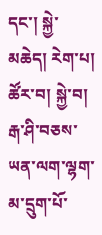དང་། སྐྱེ་མཆེད། རེག་པ། ཚོར་བ། སྐྱེ་བ། རྒ་ཤི་བཅས་ཡན་ལག་ལྷག་མ་དྲུག་པོ་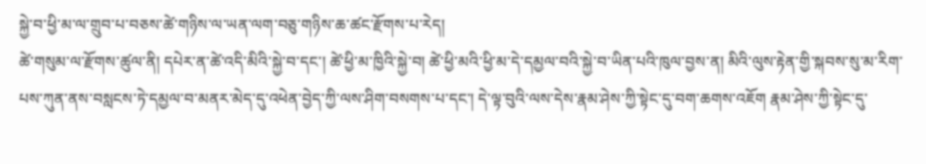སྐྱེ་བ་ཕྱི་མ་ལ་གྲུབ་པ་བཅས་ཚེ་གཉིས་ལ་ཡན་ལག་བཅུ་གཉིས་ཆ་ཚང་རྫོགས་པ་རེད།
ཚེ་གསུམ་ལ་རྫོགས་ཚུལ་ནི། དཔེར་ན་ཚེ་འདི་མིའི་སྐྱེ་བ་དང་། ཚེ་ཕྱི་མ་ཁྱིའི་སྐྱེ་བ། ཚེ་ཕྱི་མའི་ཕྱི་མ་དེ་དམྱལ་བའི་སྐྱེ་བ་ཡིན་པའི་ཁུལ་བྱས་ན། མིའི་ལུས་རྟེན་གྱི་སྐབས་སུ་མ་རིག་པས་ཀུན་ནས་བསླངས་ཏེ་དམྱལ་བ་མནར་མེད་དུ་འཕེན་བྱེད་ཀྱི་ལས་ཤིག་བསགས་པ་དང་། དེ་ལྟ་བུའི་ལས་དེས་རྣམ་ཤེས་ཀྱི་སྟེང་དུ་བག་ཆགས་འཇོག རྣམ་ཤེས་ཀྱི་སྟེང་དུ་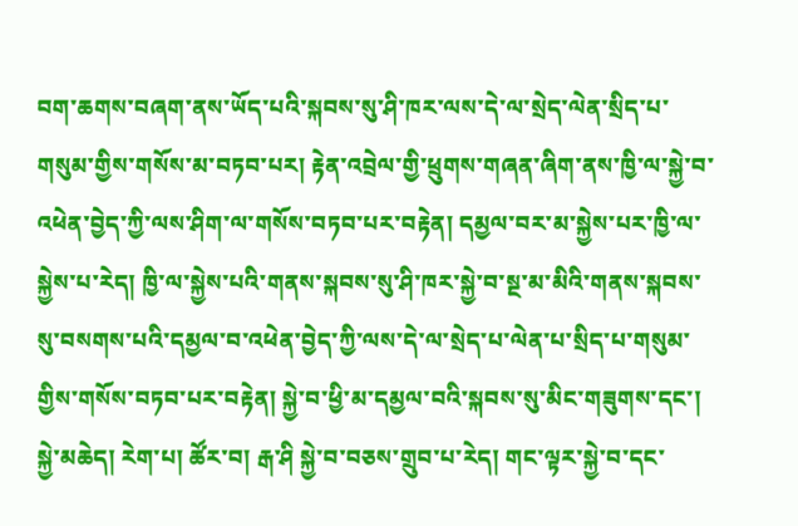བག་ཆགས་བཞག་ནས་ཡོད་པའི་སྐབས་སུ་ཤི་ཁར་ལས་དེ་ལ་སྲེད་ལེན་སྲིད་པ་གསུམ་གྱིས་གསོས་མ་བཏབ་པར། རྟེན་འབྲེལ་གྱི་ཕྲུགས་གཞན་ཞིག་ནས་ཁྱི་ལ་སྐྱེ་བ་འཕེན་བྱེད་ཀྱི་ལས་ཤིག་ལ་གསོས་བཏབ་པར་བརྟེན། དམྱལ་བར་མ་སྐྱེས་པར་ཁྱི་ལ་སྐྱེས་པ་རེད། ཁྱི་ལ་སྐྱེས་པའི་གནས་སྐབས་སུ་ཤི་ཁར་སྐྱེ་བ་སྔ་མ་མིའི་གནས་སྐབས་སུ་བསགས་པའི་དམྱལ་བ་འཕེན་བྱེད་ཀྱི་ལས་དེ་ལ་སྲེད་པ་ལེན་པ་སྲིད་པ་གསུམ་གྱིས་གསོས་བཏབ་པར་བརྟེན། སྐྱེ་བ་ཕྱི་མ་དམྱལ་བའི་སྐབས་སུ་མིང་གཟུགས་དང་། སྐྱེ་མཆེད། རེག་པ། ཚོར་བ། རྒ་ཤི སྐྱེ་བ་བཅས་གྲུབ་པ་རེད། གང་ལྟར་སྐྱེ་བ་དང་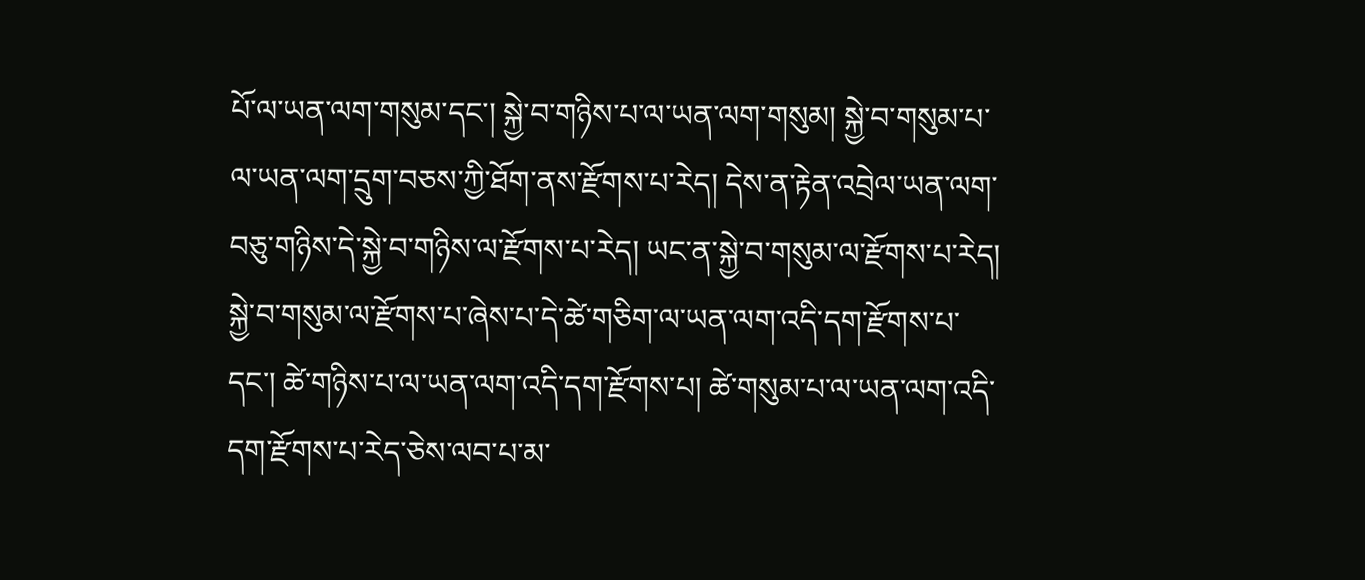པོ་ལ་ཡན་ལག་གསུམ་དང་། སྐྱེ་བ་གཉིས་པ་ལ་ཡན་ལག་གསུམ། སྐྱེ་བ་གསུམ་པ་ལ་ཡན་ལག་དྲུག་བཅས་ཀྱི་ཐོག་ནས་རྫོགས་པ་རེད། དེས་ན་རྟེན་འབྲེལ་ཡན་ལག་བཅུ་གཉིས་དེ་སྐྱེ་བ་གཉིས་ལ་རྫོགས་པ་རེད། ཡང་ན་སྐྱེ་བ་གསུམ་ལ་རྫོགས་པ་རེད། སྐྱེ་བ་གསུམ་ལ་རྫོགས་པ་ཞེས་པ་དེ་ཚེ་གཅིག་ལ་ཡན་ལག་འདི་དག་རྫོགས་པ་དང་། ཚེ་གཉིས་པ་ལ་ཡན་ལག་འདི་དག་རྫོགས་པ། ཚེ་གསུམ་པ་ལ་ཡན་ལག་འདི་དག་རྫོགས་པ་རེད་ཅེས་ལབ་པ་མ་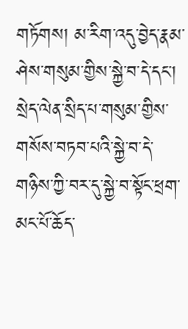གཏོགས། མ་རིག་འདུ་བྱེད་རྣམ་ཤེས་གསུམ་གྱིས་སྐྱེ་བ་དེ་དང་། སྲེད་ལེན་སྲིད་པ་གསུམ་གྱིས་གསོས་བཏབ་པའི་སྐྱེ་བ་དེ་གཉིས་ཀྱི་བར་དུ་སྐྱེ་བ་སྟོང་ཕྲག་མང་པོ་ཆོད་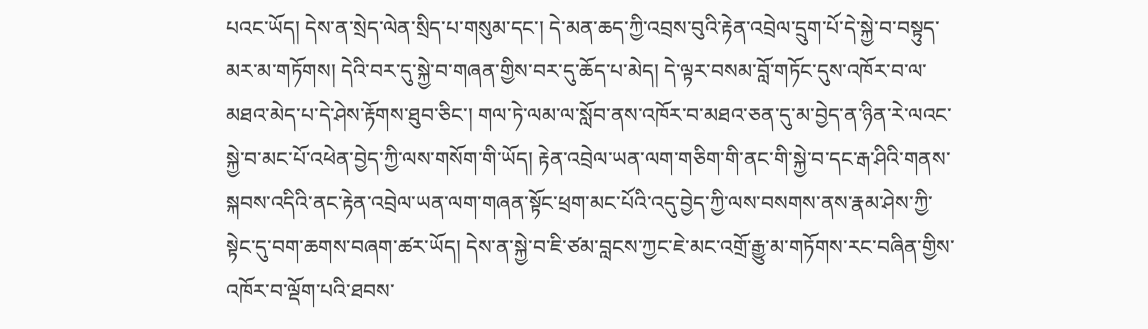པའང་ཡོད། དེས་ན་སྲེད་ལེན་སྲིད་པ་གསུམ་དང་། དེ་མན་ཆད་ཀྱི་འབྲས་བུའི་རྟེན་འབྲེལ་དྲུག་པོ་དེ་སྐྱེ་བ་བསྟུད་མར་མ་གཏོགས། དེའི་བར་དུ་སྐྱེ་བ་གཞན་གྱིས་བར་དུ་ཆོད་པ་མེད། དེ་ལྟར་བསམ་བློ་གཏོང་དུས་འཁོར་བ་ལ་མཐའ་མེད་པ་དེ་ཤེས་རྟོགས་ཐུབ་ཅིང་། གལ་ཏེ་ལམ་ལ་སློབ་ནས་འཁོར་བ་མཐའ་ཅན་དུ་མ་བྱེད་ན་ཉིན་རེ་ལའང་སྐྱེ་བ་མང་པོ་འཕེན་བྱེད་ཀྱི་ལས་གསོག་གི་ཡོད། རྟེན་འབྲེལ་ཡན་ལག་གཅིག་གི་ནང་གི་སྐྱེ་བ་དང་རྒ་ཤིའི་གནས་སྐབས་འདིའི་ནང་རྟེན་འབྲེལ་ཡན་ལག་གཞན་སྟོང་ཕྲག་མང་པོའི་འདུ་བྱེད་ཀྱི་ལས་བསགས་ནས་རྣམ་ཤེས་ཀྱི་སྟེང་དུ་བག་ཆགས་བཞག་ཚར་ཡོད། དེས་ན་སྐྱེ་བ་ཇི་ཙམ་བླངས་ཀྱང་ཇེ་མང་འགྲོ་རྒྱུ་མ་གཏོགས་རང་བཞིན་གྱིས་འཁོར་བ་ལྡོག་པའི་ཐབས་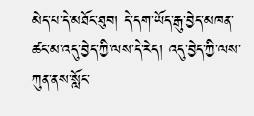མེད་པ་དེ་མཐོང་ཐུབ། དེ་དག་ཡོད་རྒུ་བྱེད་མཁན་ཚང་མ་འདུ་བྱེད་ཀྱི་ལས་དེ་རེད། འདུ་བྱེད་ཀྱི་ལས་ཀུན་ནས་སློང་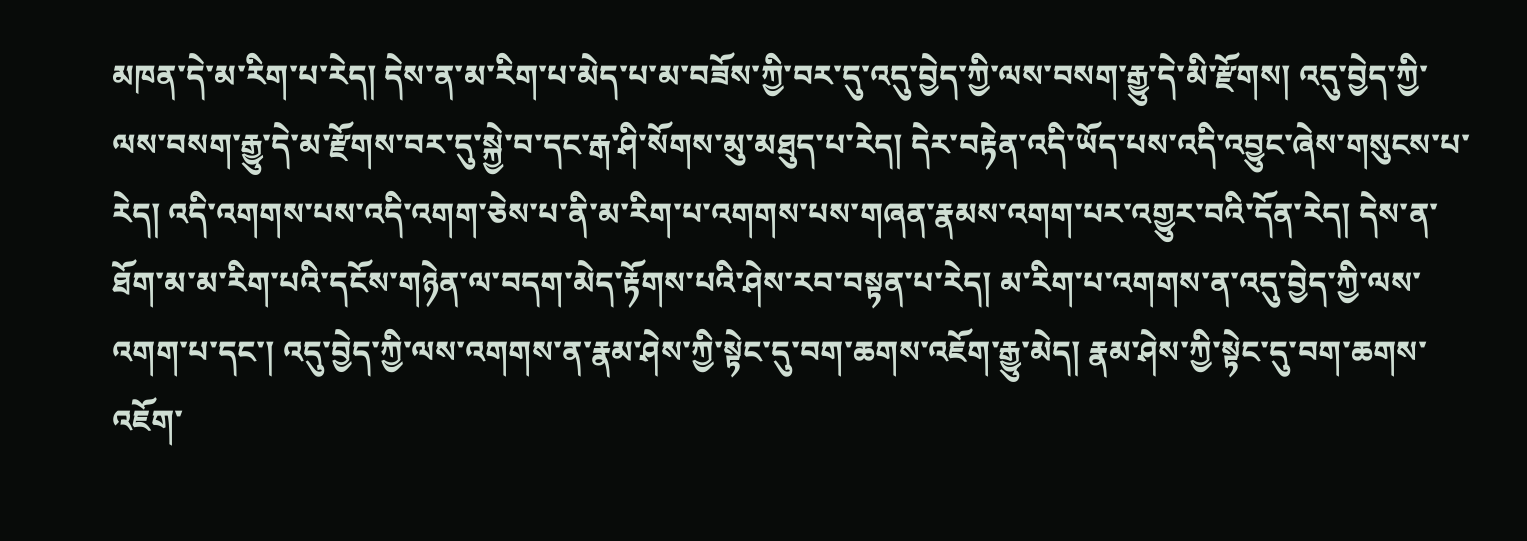མཁན་དེ་མ་རིག་པ་རེད། དེས་ན་མ་རིག་པ་མེད་པ་མ་བཟོས་ཀྱི་བར་དུ་འདུ་བྱེད་ཀྱི་ལས་བསག་རྒྱུ་དེ་མི་རྫོགས། འདུ་བྱེད་ཀྱི་ལས་བསག་རྒྱུ་དེ་མ་རྫོགས་བར་དུ་སྐྱེ་བ་དང་རྒ་ཤི་སོགས་མུ་མཐུད་པ་རེད། དེར་བརྟེན་འདི་ཡོད་པས་འདི་འབྱུང་ཞེས་གསུངས་པ་རེད། འདི་འགགས་པས་འདི་འགག་ཅེས་པ་ནི་མ་རིག་པ་འགགས་པས་གཞན་རྣམས་འགག་པར་འགྱུར་བའི་དོན་རེད། དེས་ན་ཐོག་མ་མ་རིག་པའི་དངོས་གཉེན་ལ་བདག་མེད་རྟོགས་པའི་ཤེས་རབ་བསྟན་པ་རེད། མ་རིག་པ་འགགས་ན་འདུ་བྱེད་ཀྱི་ལས་འགག་པ་དང་། འདུ་བྱེད་ཀྱི་ལས་འགགས་ན་རྣམ་ཤེས་ཀྱི་སྟེང་དུ་བག་ཆགས་འཇོག་རྒྱུ་མེད། རྣམ་ཤེས་ཀྱི་སྟེང་དུ་བག་ཆགས་འཇོག་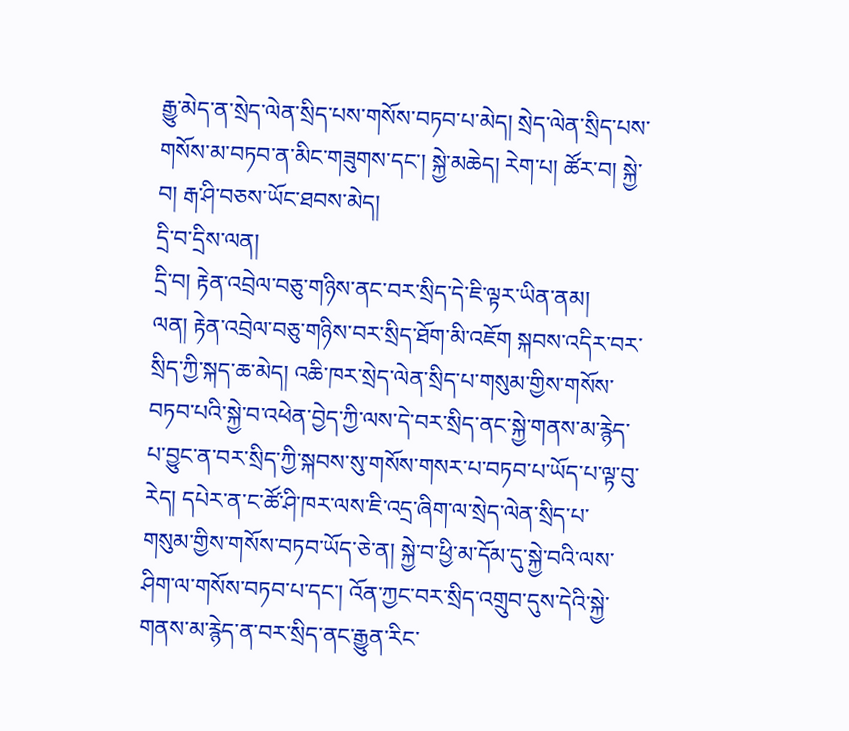རྒྱུ་མེད་ན་སྲེད་ལེན་སྲིད་པས་གསོས་བཏབ་པ་མེད། སྲེད་ལེན་སྲིད་པས་གསོས་མ་བཏབ་ན་མིང་གཟུགས་དང་། སྐྱེ་མཆེད། རེག་པ། ཚོར་བ། སྐྱེ་བ། རྒ་ཤི་བཅས་ཡོང་ཐབས་མེད།
དྲི་བ་དྲིས་ལན།
དྲི་བ། རྟེན་འབྲེལ་བཅུ་གཉིས་ནང་བར་སྲིད་དེ་ཇི་ལྟར་ཡིན་ནམ།
ལན། རྟེན་འབྲེལ་བཅུ་གཉིས་བར་སྲིད་ཐོག་མི་འཇོག སྐབས་འདིར་བར་སྲིད་ཀྱི་སྐད་ཆ་མེད། འཆི་ཁར་སྲེད་ལེན་སྲིད་པ་གསུམ་གྱིས་གསོས་བཏབ་པའི་སྐྱེ་བ་འཕེན་བྱེད་ཀྱི་ལས་དེ་བར་སྲིད་ནང་སྐྱེ་གནས་མ་རྙེད་པ་བྱུང་ན་བར་སྲིད་ཀྱི་སྐབས་སུ་གསོས་གསར་པ་བཏབ་པ་ཡོད་པ་ལྟ་བུ་རེད། དཔེར་ན་ང་ཚོ་ཤི་ཁར་ལས་ཇི་འདྲ་ཞིག་ལ་སྲེད་ལེན་སྲིད་པ་གསུམ་གྱིས་གསོས་བཏབ་ཡོད་ཅེ་ན། སྐྱེ་བ་ཕྱི་མ་དོམ་དུ་སྐྱེ་བའི་ལས་ཤིག་ལ་གསོས་བཏབ་པ་དང་། འོན་ཀྱང་བར་སྲིད་འགྲུབ་དུས་དེའི་སྐྱེ་གནས་མ་རྙེད་ན་བར་སྲིད་ནང་རྒྱུན་རིང་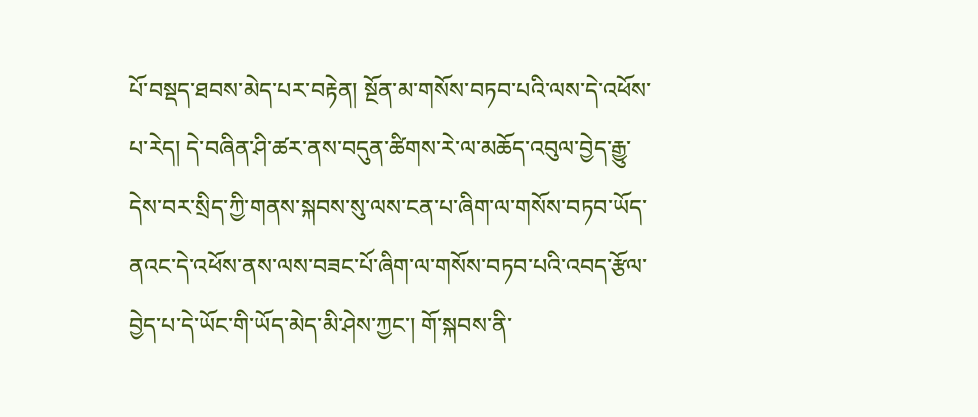པོ་བསྡད་ཐབས་མེད་པར་བརྟེན། སྔོན་མ་གསོས་བཏབ་པའི་ལས་དེ་འཕོས་པ་རེད། དེ་བཞིན་ཤི་ཚར་ནས་བདུན་ཚིགས་རེ་ལ་མཆོད་འབུལ་བྱེད་རྒྱུ་དེས་བར་སྲིད་ཀྱི་གནས་སྐབས་སུ་ལས་ངན་པ་ཞིག་ལ་གསོས་བཏབ་ཡོད་ནའང་དེ་འཕོས་ནས་ལས་བཟང་པོ་ཞིག་ལ་གསོས་བཏབ་པའི་འབད་རྩོལ་བྱེད་པ་དེ་ཡོང་གི་ཡོད་མེད་མི་ཤེས་ཀྱང་། གོ་སྐབས་ནི་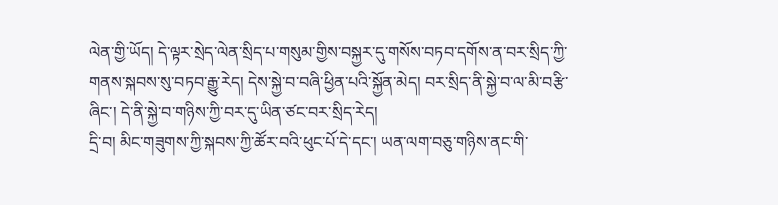ལེན་གྱི་ཡོད། དེ་ལྟར་སྲེད་ལེན་སྲིད་པ་གསུམ་གྱིས་བསྐྱར་དུ་གསོས་བཏབ་དགོས་ན་བར་སྲིད་ཀྱི་གནས་སྐབས་སུ་བཏབ་རྒྱུ་རེད། དེས་སྐྱེ་བ་བཞི་ཕྱིན་པའི་སྐྱོན་མེད། བར་སྲིད་ནི་སྐྱེ་བ་ལ་མི་བརྩི་ཞིང་། དེ་ནི་སྐྱེ་བ་གཉིས་ཀྱི་བར་དུ་ཡིན་ཙང་བར་སྲིད་རེད།
དྲི་བ། མིང་གཟུགས་ཀྱི་སྐབས་ཀྱི་ཚོར་བའི་ཕུང་པོ་དེ་དང་། ཡན་ལག་བཅུ་གཉིས་ནང་གི་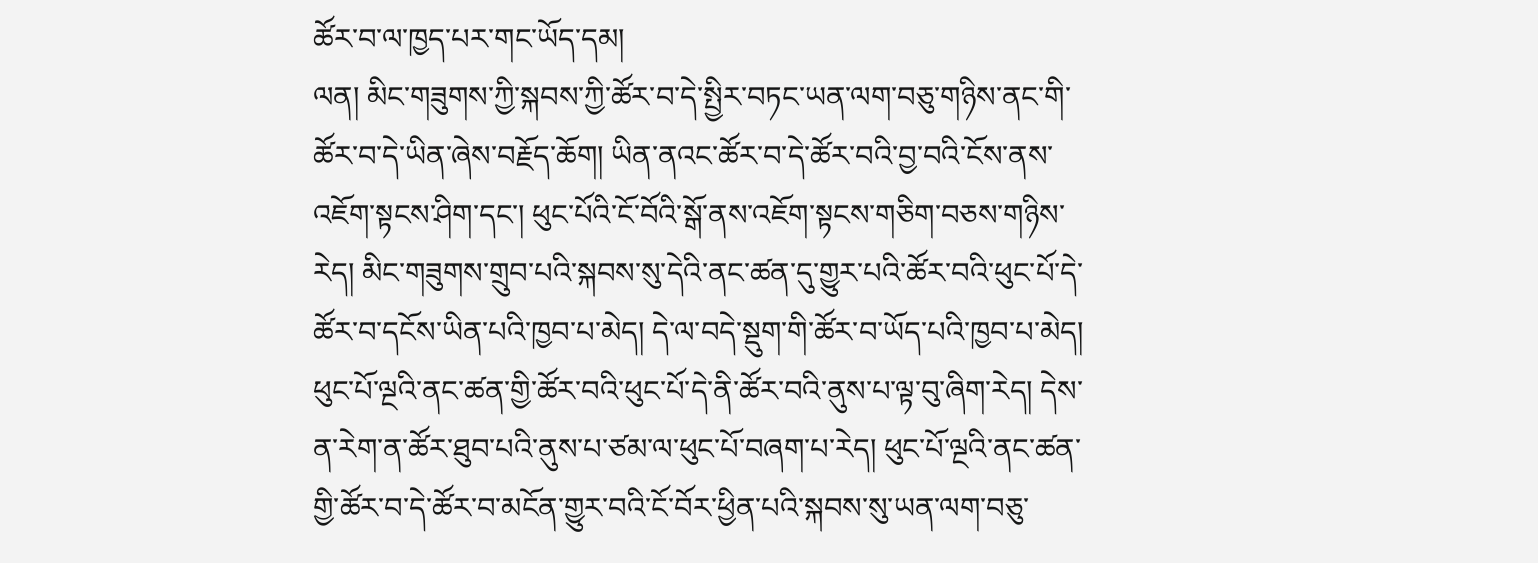ཚོར་བ་ལ་ཁྱད་པར་གང་ཡོད་དམ།
ལན། མིང་གཟུགས་ཀྱི་སྐབས་ཀྱི་ཚོར་བ་དེ་སྤྱིར་བཏང་ཡན་ལག་བཅུ་གཉིས་ནང་གི་ཚོར་བ་དེ་ཡིན་ཞེས་བརྗོད་ཆོག། ཡིན་ནའང་ཚོར་བ་དེ་ཚོར་བའི་བྱ་བའི་ངོས་ནས་འཇོག་སྟངས་ཤིག་དང་། ཕུང་པོའི་ངོ་བོའི་སྒོ་ནས་འཇོག་སྟངས་གཅིག་བཅས་གཉིས་རེད། མིང་གཟུགས་གྲུབ་པའི་སྐབས་སུ་དེའི་ནང་ཚན་དུ་གྱུར་པའི་ཚོར་བའི་ཕུང་པོ་དེ་ཚོར་བ་དངོས་ཡིན་པའི་ཁྱབ་པ་མེད། དེ་ལ་བདེ་སྡུག་གི་ཚོར་བ་ཡོད་པའི་ཁྱབ་པ་མེད། ཕུང་པོ་ལྔའི་ནང་ཚན་གྱི་ཚོར་བའི་ཕུང་པོ་དེ་ནི་ཚོར་བའི་ནུས་པ་ལྟ་བུ་ཞིག་རེད། དེས་ན་རེག་ན་ཚོར་ཐུབ་པའི་ནུས་པ་ཙམ་ལ་ཕུང་པོ་བཞག་པ་རེད། ཕུང་པོ་ལྔའི་ནང་ཚན་གྱི་ཚོར་བ་དེ་ཚོར་བ་མངོན་གྱུར་བའི་ངོ་བོར་ཕྱིན་པའི་སྐབས་སུ་ཡན་ལག་བཅུ་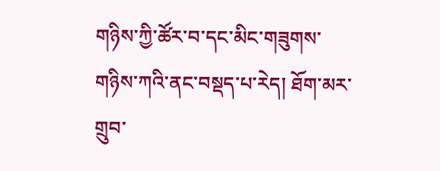གཉིས་ཀྱི་ཚོར་བ་དང་མིང་གཟུགས་གཉིས་ཀའི་ནང་བསྡད་པ་རེད། ཐོག་མར་གྲུབ་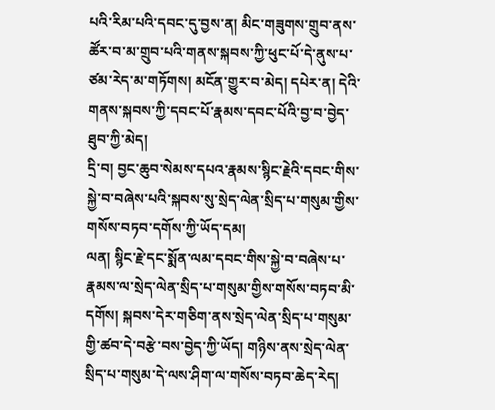པའི་རིམ་པའི་དབང་དུ་བྱས་ན། མིང་གཟུགས་གྲུབ་ནས་ཚོར་བ་མ་གྲུབ་པའི་གནས་སྐབས་ཀྱི་ཕུང་པོ་དེ་ནུས་པ་ཙམ་རེད་མ་གཏོགས། མངོན་གྱུར་བ་མེད། དཔེར་ན། དེའི་གནས་སྐབས་ཀྱི་དབང་པོ་རྣམས་དབང་པོའི་བྱ་བ་བྱེད་ཐུབ་ཀྱི་མེད།
དྲི་བ། བྱང་ཆུབ་སེམས་དཔའ་རྣམས་སྙིང་རྗེའི་དབང་གིས་སྐྱེ་བ་བཞེས་པའི་སྐབས་སུ་སྲེད་ལེན་སྲིད་པ་གསུམ་གྱིས་གསོས་བཏབ་དགོས་ཀྱི་ཡོད་དམ།
ལན། སྙིང་རྗེ་དང་སྨོན་ལམ་དབང་གིས་སྐྱེ་བ་བཞེས་པ་རྣམས་ལ་སྲེད་ལེན་སྲིད་པ་གསུམ་གྱིས་གསོས་བཏབ་མི་དགོས། སྐབས་དེར་གཅིག་ནས་སྲེད་ལེན་སྲིད་པ་གསུམ་གྱི་ཚབ་དེ་བརྩེ་བས་བྱེད་ཀྱི་ཡོད། གཉིས་ནས་སྲེད་ལེན་སྲིད་པ་གསུམ་དེ་ལས་ཤིག་ལ་གསོས་བཏབ་ཆེད་རེད།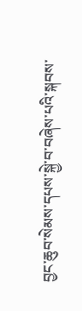བྱང་ཆུབ་སེམས་དཔས་སྐྱེ་བ་བཞེས་པའི་སྐབས་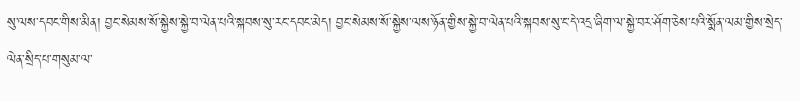སུ་ལས་དབང་གིས་མིན། བྱང་སེམས་སོ་སྐྱེས་སྐྱེ་བ་ལེན་པའི་སྐབས་སུ་རང་དབང་མེད། བྱང་སེམས་སོ་སྐྱེས་ལས་ཉོན་གྱིས་སྐྱེ་བ་ལེན་པའི་སྐབས་སུ་ང་དེ་འདྲ་ཞིག་ལ་སྐྱེ་བར་ཤོག་ཅེས་པའི་སྨོན་ལམ་གྱིས་སྲེད་ལེན་སྲིད་པ་གསུམ་ལ་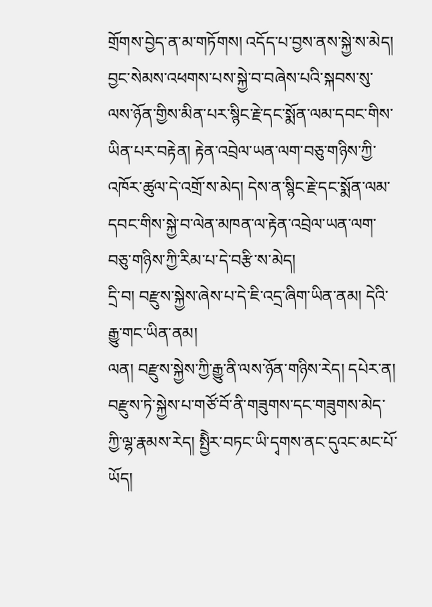གྲོགས་བྱེད་ན་མ་གཏོགས། འདོད་པ་བྱས་ནས་སྐྱེ་ས་མེད། བྱང་སེམས་འཕགས་པས་སྐྱེ་བ་བཞེས་པའི་སྐབས་སུ་ལས་ཉོན་གྱིས་མིན་པར་སྙིང་རྗེ་དང་སྨོན་ལམ་དབང་གིས་ཡིན་པར་བརྟེན། རྟེན་འབྲེལ་ཡན་ལག་བཅུ་གཉིས་ཀྱི་འཁོར་ཚུལ་དེ་འགྲོ་ས་མེད། དེས་ན་སྙིང་རྗེ་དང་སྨོན་ལམ་དབང་གིས་སྐྱེ་བ་ལེན་མཁན་ལ་རྟེན་འབྲེལ་ཡན་ལག་བཅུ་གཉིས་ཀྱི་རིམ་པ་དེ་བརྩི་ས་མེད།
དྲི་བ། བརྫུས་སྐྱེས་ཞེས་པ་དེ་ཇི་འདྲ་ཞིག་ཡིན་ནམ། དེའི་རྒྱུ་གང་ཡིན་ནམ།
ལན། བརྫུས་སྐྱེས་ཀྱི་རྒྱུ་ནི་ལས་ཉོན་གཉིས་རེད། དཔེར་ན། བརྫུས་ཏེ་སྐྱེས་པ་གཙོ་བོ་ནི་གཟུགས་དང་གཟུགས་མེད་ཀྱི་ལྷ་རྣམས་རེད། སྤྱིེར་བཏང་ཡི་དྭགས་ནང་དུའང་མང་པོ་ཡོད།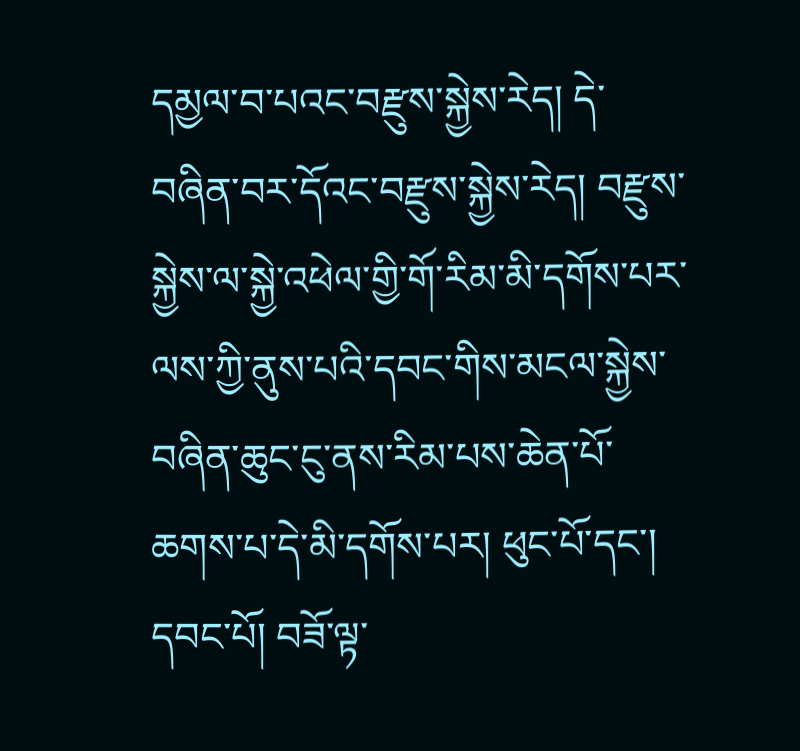དམྱལ་བ་པའང་བརྫུས་སྐྱེས་རེད། དེ་བཞིན་བར་དོའང་བརྫུས་སྐྱེས་རེད། བརྫུས་སྐྱེས་ལ་སྐྱེ་འཕེལ་གྱི་གོ་རིམ་མི་དགོས་པར་ལས་ཀྱི་ནུས་པའི་དབང་གིས་མངལ་སྐྱེས་བཞིན་ཆུང་ངུ་ནས་རིམ་པས་ཆེན་པོ་ཆགས་པ་དེ་མི་དགོས་པར། ཕུང་པོ་དང་། དབང་པོ། བཟོ་ལྟ་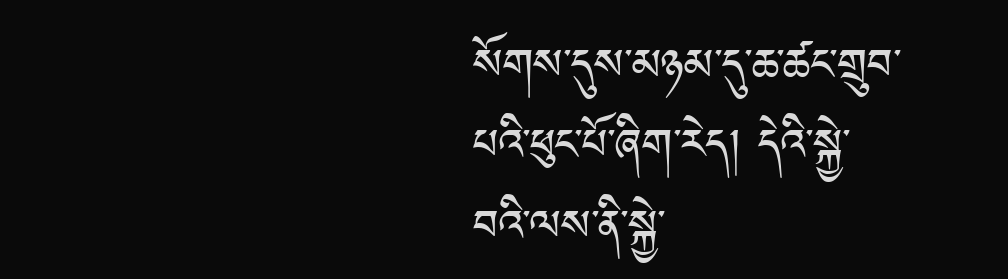སོགས་དུས་མཉམ་དུ་ཆ་ཚང་གྲུབ་པའི་ཕུང་པོ་ཞིག་རེད། དེའི་སྐྱེ་བའི་ལས་ནི་སྐྱེ་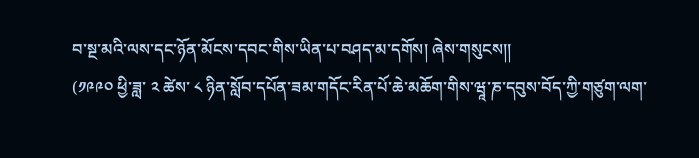བ་སྔ་མའི་ལས་དང་ཉོན་མོངས་དབང་གིས་ཡིན་པ་བཤད་མ་དགོས། ཞེས་གསུངས།།
(༡༩༩༠ ཕྱི་ཟླ་ ༢ ཚེས་ ༨ ཉིན་སློབ་དཔོན་ཟམ་གདོང་རིན་པོ་ཆེ་མཆོག་གིས་ཝཱ་ཎ་དབུས་བོད་ཀྱི་གཙུག་ལག་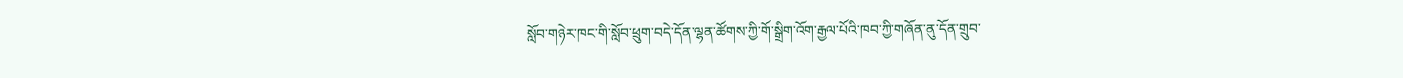སློབ་གཉེར་ཁང་གི་སློབ་ཕྲུག་བདེ་དོན་ལྷན་ཚོགས་ཀྱི་གོ་སྒྲིག་འོག་རྒྱལ་པོའི་ཁབ་ཀྱི་གཞོན་ནུ་དོན་གྲུབ་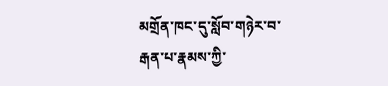མགྲོན་ཁང་དུ་སློབ་གཉེར་བ་རྒན་པ་རྣམས་ཀྱི་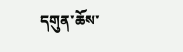དགུན་ཆོས་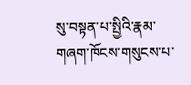སུ་བསྟན་པ་སྤྱིའི་རྣམ་གཞག་ཁོངས་གསུངས་པ་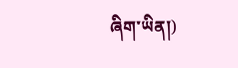ཞིག་ཡིན།)